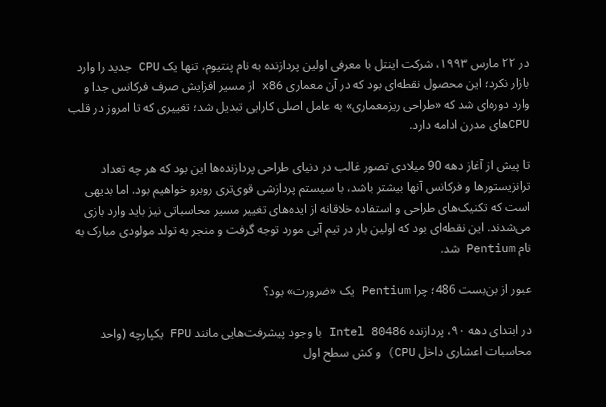در ۲۲ مارس ۱۹۹۳، شرکت اینتل با معرفی اولین پردازنده به نام پنتیوم، تنها یک CPU جدید را وارد بازار نکرد؛ این محصول نقطه‌ای بود که در آن معماری x86 از مسیر افزایش صرف فرکانس جدا و وارد دوره‌ای شد که «طراحی ریزمعماری» به عامل اصلی کارایی تبدیل شد؛ تغییری که تا امروز در قلب CPUهای مدرن ادامه دارد.

تا پیش از آغاز دهه 90 میلادی تصور غالب در دنیای طراحی پردازنده‌ها این بود که هر چه تعداد ترانزیستورها و فرکانس آنها بیشتر باشد، با سیستم پردازشی قوی‌تری روبرو خواهیم بود. اما بدیهی است که تکنیک‌های طراحی و استفاده خلاقانه از ایده‌های تغییر مسیر محاسباتی نیز باید وارد بازی می‌شدند. این نقطه‌ای بود که اولین بار در تیم آبی مورد توجه گرفت و منجر به تولد مولودی مبارک به نام Pentium شد.

عبور از بن‌بست 486؛ چرا Pentium یک «ضرورت» بود؟

در ابتدای دهه ۹۰، پردازنده Intel 80486 با وجود پیشرفت‌هایی مانند FPU یکپارچه (واحد محاسبات اعشاری داخل CPU) و کش سطح اول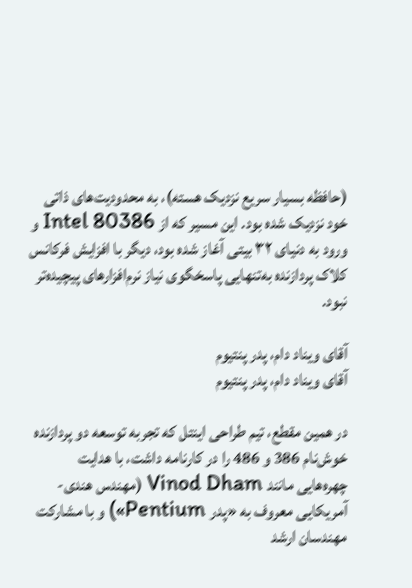(حافظه بسیار سریع نزدیک هسته)، به محدودیت‌های ذاتی خود نزدیک شده بود. این مسیر که از Intel 80386 و ورود به دنیای ۳۲ بیتی آغاز شده بود، دیگر با افزایش فرکانس کلاک پردازنده به‌تنهایی پاسخگوی نیاز نرم‌افزارهای پیچیده‌تر نبود.

آقای ویناد دام، پدر پنتیوم
آقای ویناد دام، پدر پنتیوم

در همین مقطع، تیم طراحی اینتل که تجربه توسعه دو پردازنده خوش‌نام 386 و 486 را در کارنامه داشت، با هدایت چهره‌هایی مانند Vinod Dham (مهندس هندی-آمریکایی معروف به «پدر Pentium») و با مشارکت مهندسان ارشد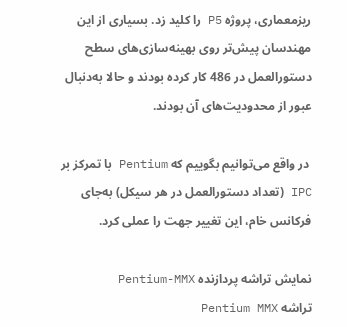ریزمعماری، پروژه P5 را کلید زد. بسیاری از این مهندسان پیش‌تر روی بهینه‌سازی‌های سطح دستورالعمل در 486 کار کرده بودند و حالا به‌دنبال عبور از محدودیت‌های آن بودند.

 در واقع می‌توانیم بگوییم که Pentium با تمرکز بر IPC (تعداد دستورالعمل در هر سیکل) به‌جای فرکانس خام، این تغییر جهت را عملی کرد.

نمایش تراشه پردازنده Pentium-MMX
تراشه Pentium MMX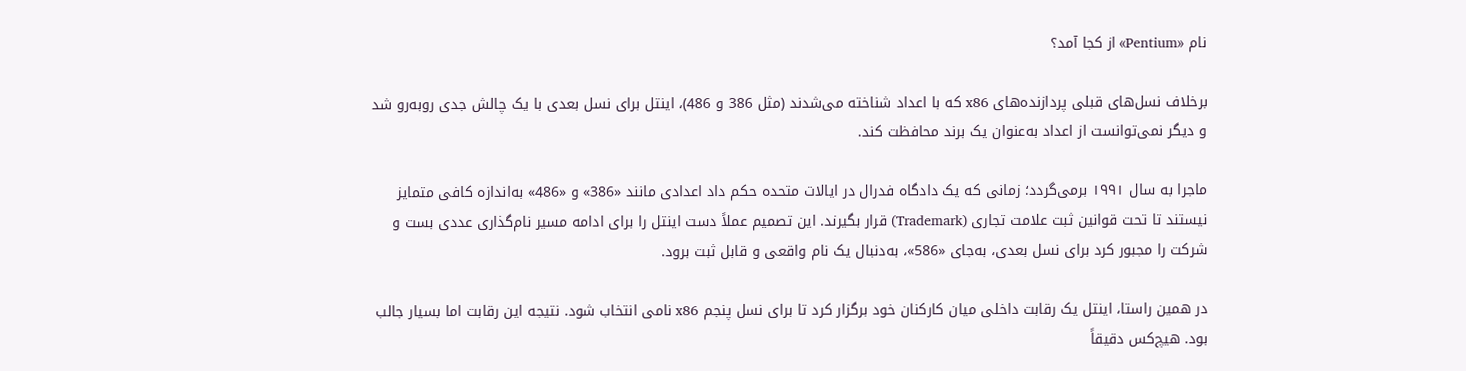نام «Pentium» از کجا آمد؟

برخلاف نسل‌های قبلی پردازنده‌های x86 که با اعداد شناخته می‌شدند (مثل 386 و 486)، اینتل برای نسل بعدی با یک چالش جدی روبه‌رو شد و دیگر نمی‌توانست از اعداد به‌عنوان یک برند محافظت کند.

ماجرا به سال ۱۹۹۱ برمی‌گردد؛ زمانی که یک دادگاه فدرال در ایالات متحده حکم داد اعدادی مانند «386» و «486» به‌اندازه کافی متمایز نیستند تا تحت قوانین ثبت علامت تجاری (Trademark) قرار بگیرند. این تصمیم عملاً دست اینتل را برای ادامه مسیر نام‌گذاری عددی بست و شرکت را مجبور کرد برای نسل بعدی، به‌جای «586»، به‌دنبال یک نام واقعی و قابل ثبت برود.

در همین راستا، اینتل یک رقابت داخلی میان کارکنان خود برگزار کرد تا برای نسل پنجم x86 نامی انتخاب شود. نتیجه این رقابت اما بسیار جالب بود. هیچ‌کس دقیقاً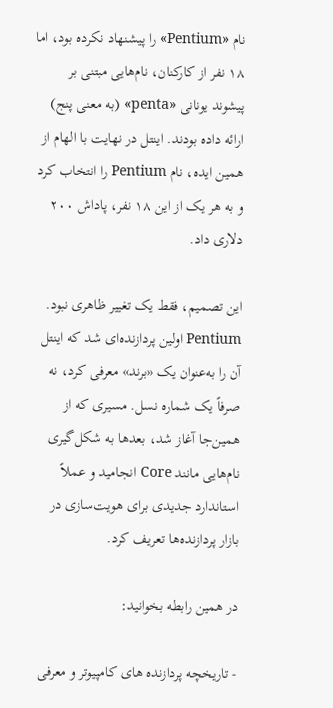نام «Pentium» را پیشنهاد نکرده بود، اما ۱۸ نفر از کارکنان، نام‌هایی مبتنی بر پیشوند یونانی «penta» (به معنی پنج) ارائه داده بودند. اینتل در نهایت با الهام از همین ایده، نام Pentium را انتخاب کرد و به هر یک از این ۱۸ نفر، پاداش ۲۰۰ دلاری داد.

این تصمیم، فقط یک تغییر ظاهری نبود. Pentium اولین پردازنده‌ای شد که اینتل آن را به‌عنوان یک «برند» معرفی کرد، نه صرفاً یک شماره نسل. مسیری که از همین‌جا آغاز شد، بعدها به شکل‌گیری نام‌هایی مانند Core انجامید و عملاً استاندارد جدیدی برای هویت‌سازی در بازار پردازنده‌ها تعریف کرد.

در همین رابطه بخوانید:

- تاریخچه پردازنده های کامپیوتر و معرفی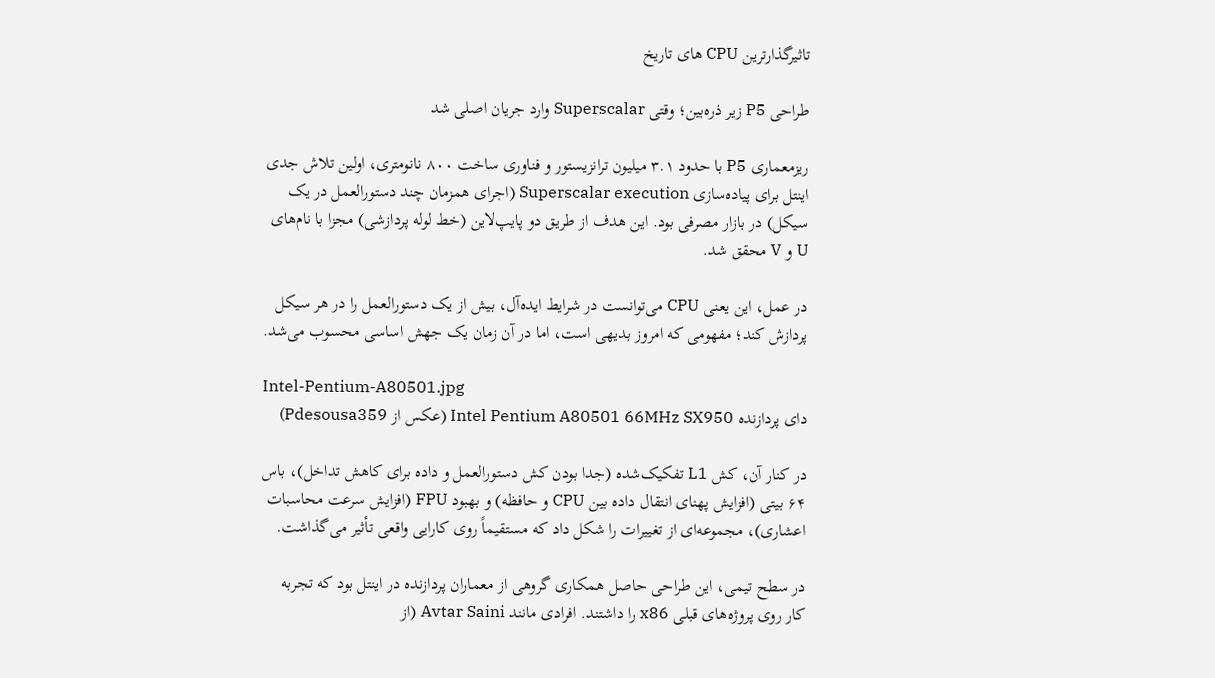تاثیرگذارترین CPU های تاریخ

طراحی P5 زیر ذره‌بین؛ وقتی Superscalar وارد جریان اصلی شد

ریزمعماری P5 با حدود ۳.۱ میلیون ترانزیستور و فناوری ساخت ۸۰۰ نانومتری، اولین تلاش جدی اینتل برای پیاده‌سازی Superscalar execution (اجرای همزمان چند دستورالعمل در یک سیکل) در بازار مصرفی بود. این هدف از طریق دو پایپ‌لاین (خط لوله پردازشی) مجزا با نام‌های U و V محقق شد.

در عمل، این یعنی CPU می‌توانست در شرایط ایده‌آل، بیش از یک دستورالعمل را در هر سیکل پردازش کند؛ مفهومی که امروز بدیهی است، اما در آن زمان یک جهش اساسی محسوب می‌شد.

Intel-Pentium-A80501.jpg
دای پردازنده Intel Pentium A80501 66MHz SX950 (عکس از Pdesousa359)

در کنار آن، کش L1 تفکیک‌شده (جدا بودن کش دستورالعمل و داده برای کاهش تداخل)، باس ۶۴ بیتی (افزایش پهنای انتقال داده بین CPU و حافظه) و بهبود FPU (افزایش سرعت محاسبات اعشاری)، مجموعه‌ای از تغییرات را شکل داد که مستقیماً روی کارایی واقعی تأثیر می‌گذاشت.

در سطح تیمی، این طراحی حاصل همکاری گروهی از معماران پردازنده در اینتل بود که تجربه کار روی پروژه‌های قبلی x86 را داشتند. افرادی مانند Avtar Saini (از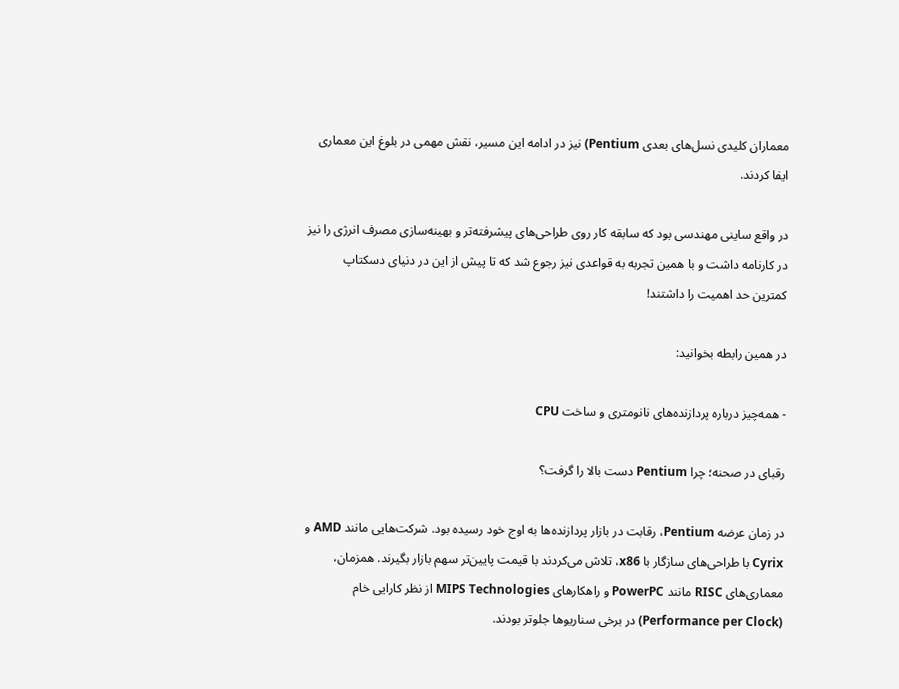معماران کلیدی نسل‌های بعدی Pentium) نیز در ادامه این مسیر، نقش مهمی در بلوغ این معماری ایفا کردند.

در واقع ساینی مهندسی بود که سابقه کار روی طراحی‌های پیشرفته‌تر و بهینه‌سازی مصرف انرژی را نیز در کارنامه داشت و با همین تجربه به قواعدی نیز رجوع شد که تا پیش از این در دنیای دسکتاپ کمترین حد اهمیت را داشتند!

در همین رابطه بخوانید:

- همه‌چیز درباره پردازنده‌های نانومتری و ساخت CPU

رقبای در صحنه؛ چرا Pentium دست بالا را گرفت؟

در زمان عرضه Pentium، رقابت در بازار پردازنده‌ها به اوج خود رسیده بود. شرکت‌هایی مانند AMD و Cyrix با طراحی‌های سازگار با x86، تلاش می‌کردند با قیمت پایین‌تر سهم بازار بگیرند. همزمان، معماری‌های RISC مانند PowerPC و راهکارهای MIPS Technologies از نظر کارایی خام (Performance per Clock) در برخی سناریوها جلوتر بودند.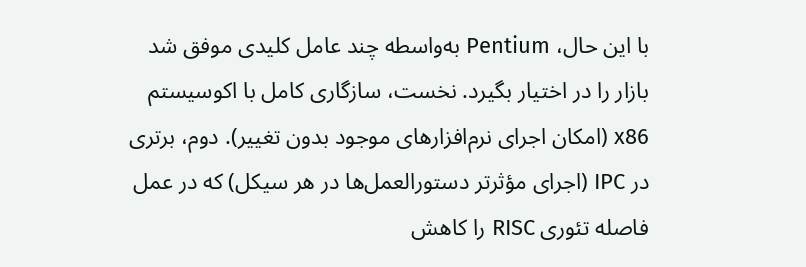با این حال، Pentium به‌واسطه چند عامل کلیدی موفق شد بازار را در اختیار بگیرد. نخست، سازگاری کامل با اکوسیستم x86 (امکان اجرای نرم‌افزارهای موجود بدون تغییر). دوم، برتری در IPC (اجرای مؤثرتر دستورالعمل‌ها در هر سیکل) که در عمل فاصله تئوری RISC را کاهش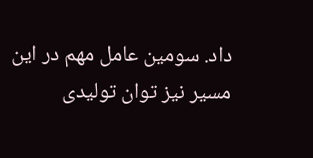داد. سومین عامل مهم در این مسیر نیز توان تولیدی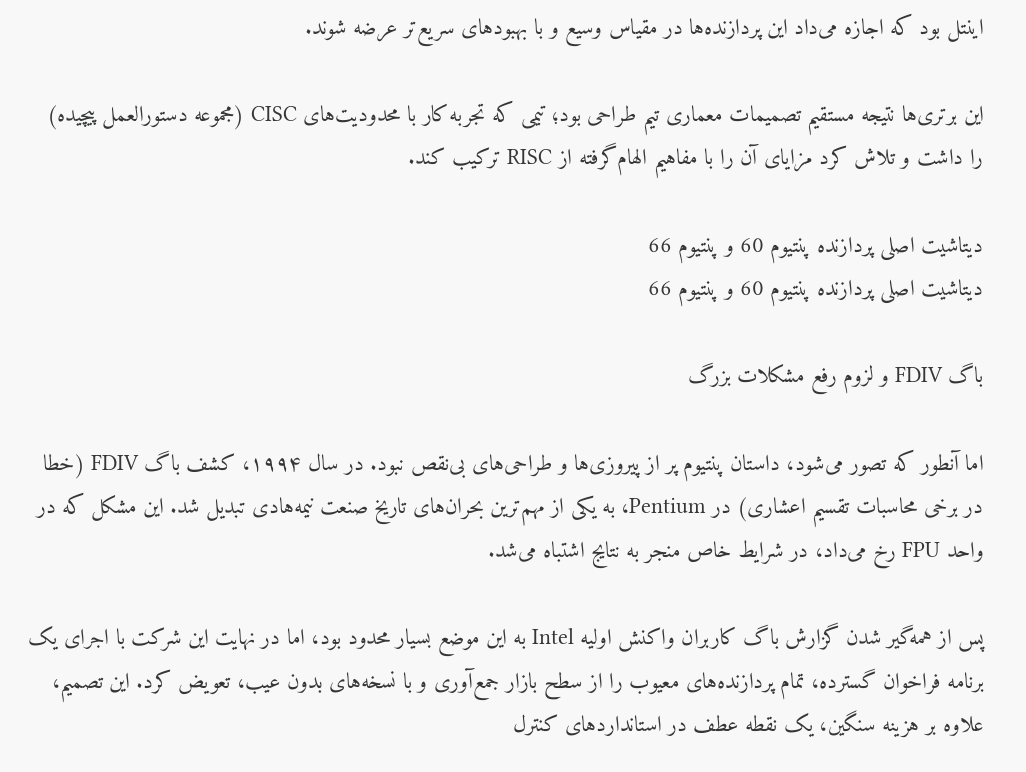اینتل بود که اجازه می‌داد این پردازنده‌ها در مقیاس وسیع و با بهبودهای سریع‌تر عرضه شوند.

این برتری‌ها نتیجه مستقیم تصمیمات معماری تیم طراحی بود؛ تیمی که تجربه کار با محدودیت‌های CISC (مجموعه دستورالعمل پیچیده) را داشت و تلاش کرد مزایای آن را با مفاهیم الهام‌گرفته از RISC ترکیب کند.

دیتاشیت اصلی پردازنده پنتیوم 60 و پنتیوم 66
دیتاشیت اصلی پردازنده پنتیوم 60 و پنتیوم 66

باگ FDIV و لزوم رفع مشکلات بزرگ

اما آنطور که تصور می‌شود، داستان پنتیوم پر از پیروزی‌ها و طراحی‌های بی‌نقص نبود. در سال ۱۹۹۴، کشف باگ FDIV (خطا در برخی محاسبات تقسیم اعشاری) در Pentium، به یکی از مهم‌ترین بحران‌های تاریخ صنعت نیمه‌هادی تبدیل شد. این مشکل که در واحد FPU رخ می‌داد، در شرایط خاص منجر به نتایج اشتباه می‌شد.

پس از همه‌گیر شدن گزارش باگ کاربران واکنش اولیه Intel به این موضع بسیار محدود بود، اما در نهایت این شرکت با اجرای یک برنامه فراخوان گسترده، تمام پردازنده‌های معیوب را از سطح بازار جمع‌آوری و با نسخه‌های بدون عیب، تعویض کرد. این تصمیم، علاوه بر هزینه سنگین، یک نقطه عطف در استانداردهای کنترل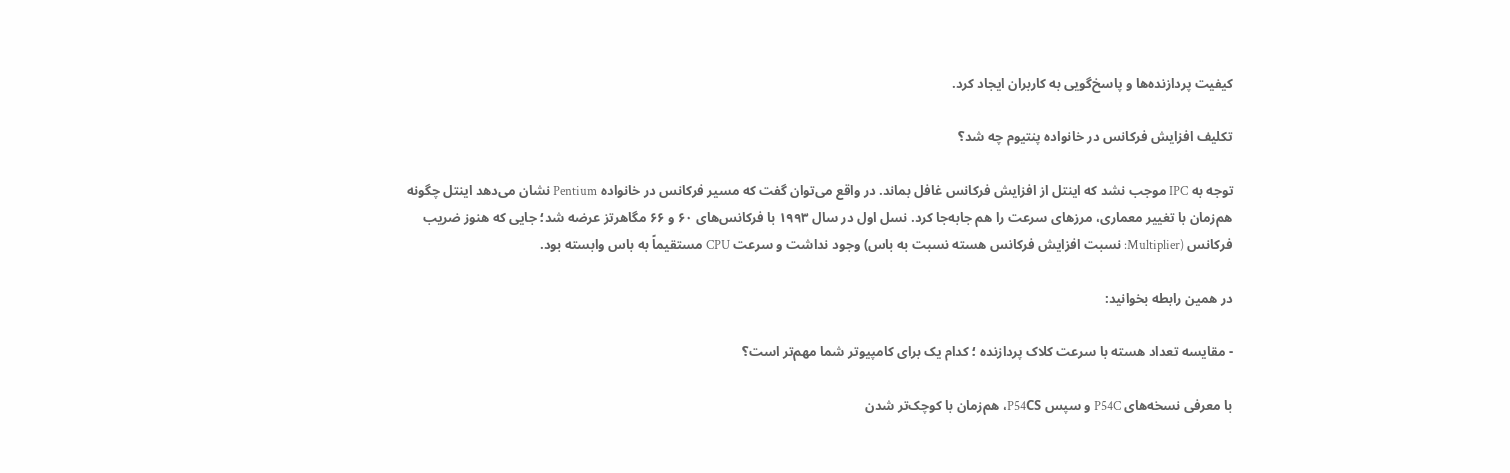کیفیت پردازنده‌ها و پاسخ‌گویی به کاربران ایجاد کرد.

تکلیف افزایش فرکانس در خانواده پنتیوم چه شد؟

توجه به IPC موجب نشد که اینتل از افزایش فرکانس غافل بماند. در واقع می‌توان گفت که مسیر فرکانس در خانواده Pentium نشان می‌دهد اینتل چگونه هم‌زمان با تغییر معماری، مرزهای سرعت را هم جابه‌جا کرد. نسل اول در سال ۱۹۹۳ با فرکانس‌های ۶۰ و ۶۶ مگاهرتز عرضه شد؛ جایی که هنوز ضریب فرکانس (Multiplier: نسبت افزایش فرکانس هسته نسبت به باس) وجود نداشت و سرعت CPU مستقیماً به باس وابسته بود.

در همین رابطه بخوانید:

- مقایسه تعداد هسته با سرعت کلاک پردازنده ؛ کدام یک برای کامپیوتر شما مهم‌تر است؟

با معرفی نسخه‌های P54C و سپس P54CS، هم‌زمان با کوچک‌تر شدن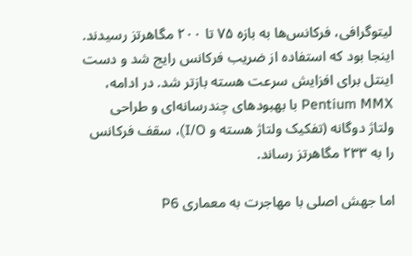لیتوگرافی، فرکانس‌ها به بازه ۷۵ تا ۲۰۰ مگاهرتز رسیدند. اینجا بود که استفاده از ضریب فرکانس رایج شد و دست اینتل برای افزایش سرعت هسته بازتر شد. در ادامه، Pentium MMX با بهبودهای چندرسانه‌ای و طراحی ولتاژ دوگانه (تفکیک ولتاژ هسته و I/O)، سقف فرکانس را به ۲۳۳ مگاهرتز رساند.

اما جهش اصلی با مهاجرت به معماری P6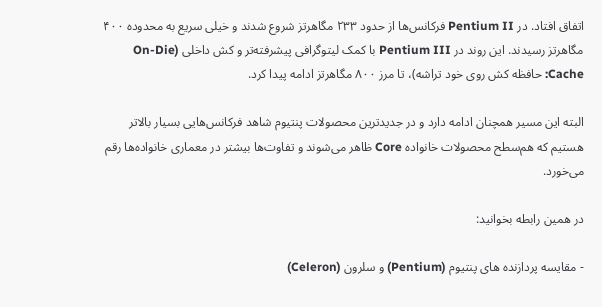اتفاق افتاد. در Pentium II فرکانس‌ها از حدود ۲۳۳ مگاهرتز شروع شدند و خیلی سریع به محدوده ۴۰۰ مگاهرتز رسیدند. این روند در Pentium III با کمک لیتوگرافی پیشرفته‌تر و کش داخلی (On-Die Cache: حافظه کش روی خود تراشه)، تا مرز ۸۰۰ مگاهرتز ادامه پیدا کرد.

البته این مسیر همچنان ادامه دارد و در جدیدترین محصولات پنتیوم شاهد فرکانس‌هایی بسیار بالاتر هستیم که هم‌سطح محصولات خانواده Core ظاهر می‌شوند و تفاوت‌ها بیشتر در معماری خانواده‌ها رقم می‌خورد.

در همین رابطه بخوانید:

- مقایسه پردازنده های پنتیوم (Pentium) و سلرون (Celeron)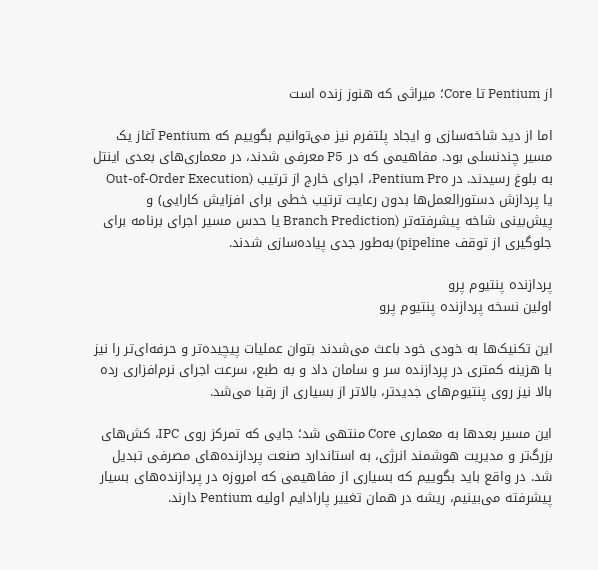از Pentium تا Core؛ میراثی که هنوز زنده است

اما از دید شاخه‌سازی و ایجاد پلتفرم نیز می‌توانیم بگوییم که Pentium آغاز یک مسیر چندنسلی بود. مفاهیمی که در P5 معرفی شدند، در معماری‌های بعدی اینتل به بلوغ رسیدند. در Pentium Pro، اجرای خارج از ترتیب (Out-of-Order Execution یا پردازش دستورالعمل‌ها بدون رعایت ترتیب خطی برای افزایش کارایی) و پیش‌بینی شاخه پیشرفته‌تر (Branch Prediction یا حدس مسیر اجرای برنامه برای جلوگیری از توقف pipeline) به‌طور جدی پیاده‌سازی شدند.

پردازنده پنتیوم پرو
اولین نسخه پردازنده پنتیوم پرو

این تکنیک‌ها به خودی خود باعث می‌شدند بتوان عملیات پیچیده‌تر و حرفه‌ای‌تر را نیز با هزینه کمتری در پردازنده سر و سامان داد و به طبع، سرعت اجرای نرم‌افزاری رده بالا نیز روی پنتیوم‌های جدیدتر، بالاتر از بسیاری از رقبا می‌شد.

این مسیر بعدها به معماری Core منتهی شد؛ جایی که تمرکز روی IPC، کش‌های بزرگ‌تر و مدیریت هوشمند انرژی، به استاندارد صنعت پردازنده‌های مصرفی تبدیل شد. در واقع باید بگوییم که بسیاری از مفاهیمی که امروزه در پردازنده‌های بسیار پیشرفته می‌بینیم، ریشه در همان تغییر پارادایم اولیه Pentium دارند.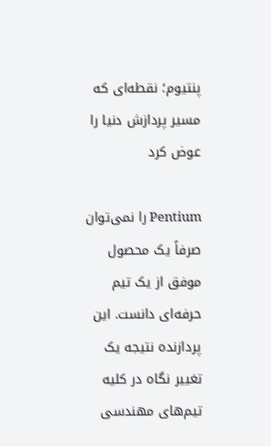پنتیوم؛ نقطه‌ای که مسیر پردازش دنیا را عوض کرد

Pentium را نمی‌توان صرفاً یک محصول موفق از یک تیم حرفه‌ای دانست. این پردازنده نتیجه یک تغییر نگاه در کلیه تیم‌های مهندسی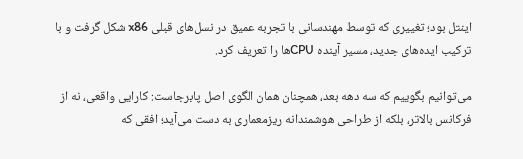اینتل بود؛ تغییری که توسط مهندسانی با تجربه عمیق در نسل‌های قبلی x86 شکل گرفت و با ترکیب ایده‌های جدید، مسیر آینده CPUها را تعریف کرد.

می‌توانیم بگوییم که سه دهه بعد، همچنان همان الگوی اصل پابرجاست: کارایی واقعی، نه از فرکانس بالاتر، بلکه از طراحی هوشمندانه ریزمعماری به دست می‌آید؛ افقی که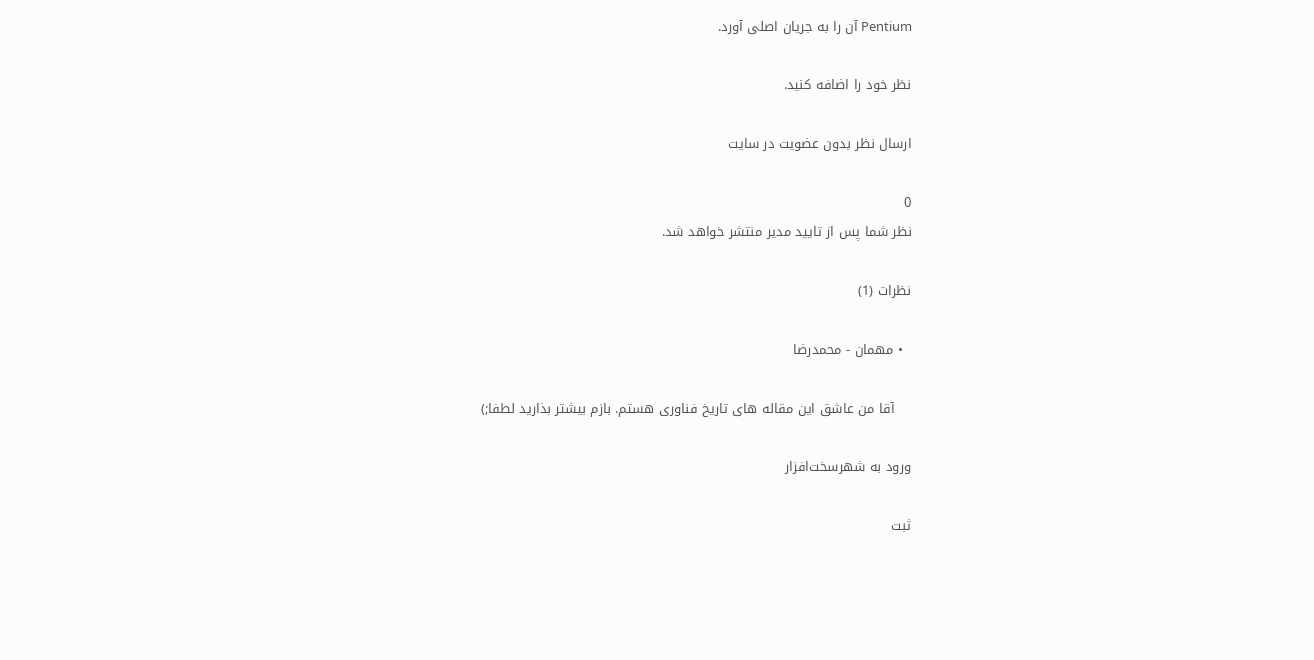Pentium آن را به جریان اصلی آورد.

نظر خود را اضافه کنید.

ارسال نظر بدون عضویت در سایت

0
نظر شما پس از تایید مدیر منتشر خواهد شد.

نظرات (1)

  • مهمان - محمدرضا

    آقا من عاشق این مقاله های تاریخ فناوری هستم. بازم بیشتر بذارید لطفا;)

ورود به شهرسخت‌افزار

ثبت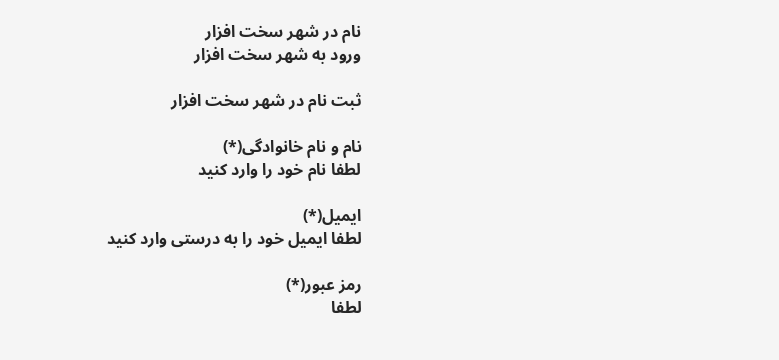نام در شهر سخت افزار
ورود به شهر سخت افزار

ثبت نام در شهر سخت افزار

نام و نام خانوادگی(*)
لطفا نام خود را وارد کنید

ایمیل(*)
لطفا ایمیل خود را به درستی وارد کنید

رمز عبور(*)
لطفا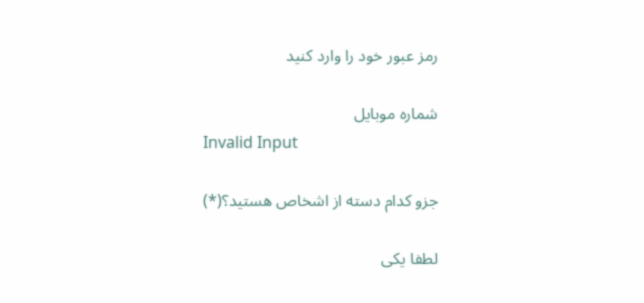رمز عبور خود را وارد کنید

شماره موبایل
Invalid Input

جزو کدام دسته از اشخاص هستید؟(*)

لطفا یکی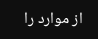از موارد را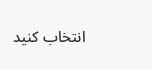انتخاب کنید